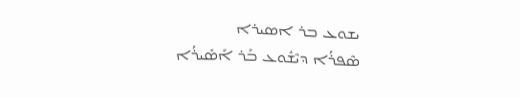ܝܫܘܥ ܒܪ ܐܣܝܪܐ
ܣܶܦܪܳܐ ܕܝܶܫܽܘܥ ܒܰܪ ܐܰܣܺܝܪܳܐ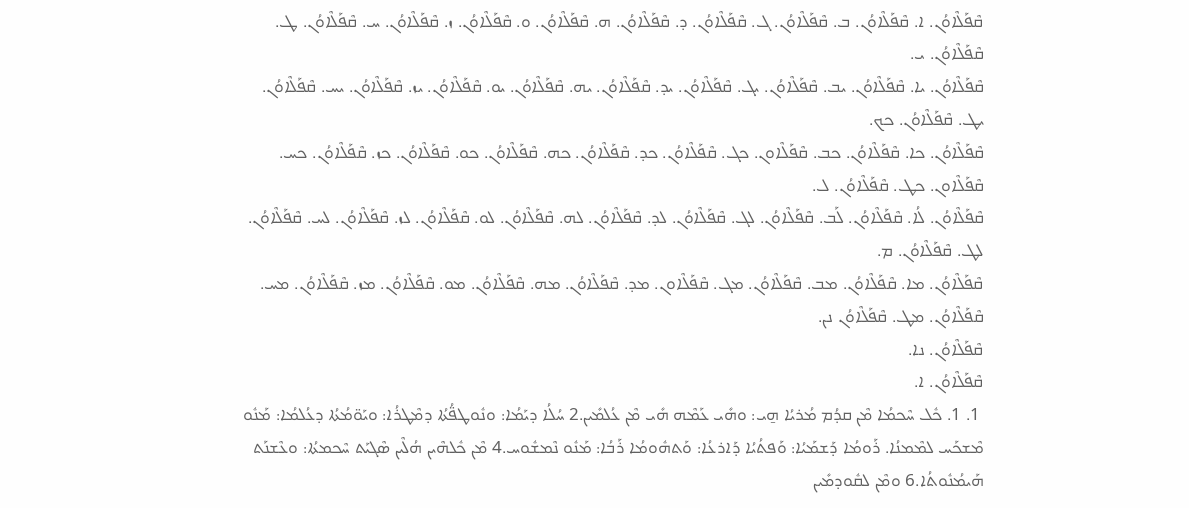ܩܶܦܰܠܶܐܘܳܢ. ܐ. ܩܶܦܰܠܶܐܘܳܢ. ܒ. ܩܶܦܰܠܶܐܘܳܢ. ܓ. ܩܶܦܰܠܶܐܘܳܢ. ܕ. ܩܶܦܰܠܶܐܘܳܢ. ܗ. ܩܶܦܰܠܶܐܘܳܢ. ܘ. ܩܶܦܰܠܶܐܘܳܢ. ܙ. ܩܶܦܰܠܶܐܘܳܢ. ܚ. ܩܶܦܰܠܶܐܘܳܢ. ܛ. ܩܶܦܰܠܶܐܘܳܢ. ܝ.
ܩܶܦܰܠܶܐܘܳܢ. ܝܐ. ܩܶܦܰܠܶܐܘܳܢ. ܝܒ. ܩܶܦܰܠܶܐܘܳܢ. ܝܓ. ܩܶܦܰܠܶܐܘܳܢ. ܝܕ. ܩܶܦܰܠܶܐܘܳܢ. ܝܗ. ܩܶܦܰܠܶܐܘܳܢ. ܝܘ. ܩܶܦܰܠܶܐܘܳܢ. ܝܙ. ܩܶܦܰܠܶܐܘܳܢ. ܝܚ. ܩܶܦܰܠܶܐܘܳܢ. ܝܛ. ܩܶܦܰܠܶܐܘܳܢ. ܟܟ.
ܩܶܦܰܠܶܐܘܳܢ. ܟܐ. ܩܶܦܰܠܶܐܘܳܢ. ܟܒ. ܩܶܦܰܠܶܐܘܢ. ܟܓ. ܩܶܦܰܠܶܐܘܳܢ. ܟܕ. ܩܶܦܰܠܶܐܘܳܢ. ܟܗ. ܩܶܦܰܠܶܐܘܳܢ. ܟܘ. ܩܶܦܰܠܶܐܘܳܢ. ܟܙ. ܩܶܦܰܠܶܐܘܳܢ. ܟܚ. ܩܶܦܰܠܶܐܘܢ. ܟܛ. ܩܶܦܰܠܶܐܘܳܢ. ܠ.
ܩܶܦܰܠܶܐܘܳܢ. ܠܳܐ. ܩܶܦܰܠܶܐܘܳܢ. ܠܰܒ. ܩܶܦܰܠܶܐܘܳܢ. ܠܓ. ܩܶܦܰܠܶܐܘܳܢ. ܠܕ. ܩܶܦܰܠܶܐܘܳܢ. ܠܗ. ܩܶܦܰܠܶܐܘܳܢ. ܠܘ. ܩܶܦܰܠܶܐܘܳܢ. ܠܙ. ܩܶܦܰܠܶܐܘܳܢ. ܠܚ. ܩܶܦܰܠܶܐܘܳܢ. ܠܛ. ܩܶܦܰܠܶܐܘܳܢ. ܡ.
ܩܶܦܰܠܶܐܘܳܢ. ܡܐ. ܩܶܦܰܠܶܐܘܳܢ. ܡܒ. ܩܶܦܰܠܶܐܘܳܢ. ܡܓ. ܩܶܦܰܠܶܐܘܢ. ܡܕ. ܩܶܦܰܠܶܐܘܳܢ. ܡܗ. ܩܶܦܰܠܶܐܘܳܢ. ܡܘ. ܩܶܦܰܠܶܐܘܳܢ. ܡܙ. ܩܶܦܰܠܶܐܘܳܢ. ܡܚ. ܩܶܦܰܠܶܐܘܳܢ. ܡܛ. ܩܶܦܰܠܶܐܘܳܢ ܢܢ.
ܩܶܦܰܠܶܐܘܳܢ. ܢܐ.
ܩܶܦܰܠܶܐܘܳܢ. ܐ.
 1. 1. ܟܽܠ ܚܶܟܡܳܐ ܡܶܢ ܩܕܳܡ ܡܳܪܝܳܐ ܗ̱ܝ: ܘܗܺܝ ܥܰܡܶܗ ܗܺܝ ܡܶܢ ܥܳܠܡܺܝܢ.2 ܚܳܠܳܐ ܕܝܰܡܳܐ: ܘܢܽܘܛܦ̈ܳܬܳܐ ܕܡܶܛܪܳܐ: ܘܝܰܘ̈ܡܳܬܳܐ ܕܥܳܠܡܳܐ: ܡܰܢܽܘ ܡܶܫܟܰܚ ܠܡܶܡܢܳܐ. ܪܰܘܡܳܐ ܕܰܫܡܰܝܳܐ: ܘܰܦܬܳܝܳܐ ܕܰܐܪܥܳܐ: ܘܰܬܗܽܘܡܳܐ ܪܰܒܳܐ: ܡܰܢܽܘ ܢܶܡܫܽܘܚ.4 ܡܶܢ ܟܽܠܗܶܝܢ ܗܳܠܶܝܢ ܣܶܓܝܰܬ ܚܶܟܡܬܳܐ: ܘܥܶܫܢܰܬ ܗܰܝܡܳܢܽܘܬܳܐ.6 ܘܡܶܢ ܠܩܽܘܕܡܺܝܢ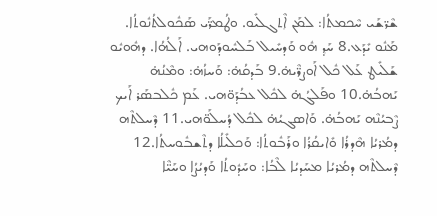ܫܶܪ̈ܫܰܝ ܚܶܟܡܬܳܐ: ܠܡܰܢ ܐܶܬ݂ܓܠܺܝܘ. ܘܛܳܡܖ̈ܰܝ ܣܰܟܽܘܠܬܳܢܽܘܬܳܐ. ܡܰܢܽܘ ܝܺܕܰܥ.8 ܚܰܕ݂ ܗܽܘ ܘܰܕܚܺܝܠ ܒܰܠܚܽܘܕܰܘܗܝ. ܐܰܠܳܗܳܐ. ܕܗܽܘܝܽܘ ܫܰܠܺܝܛ ܥܰܠ ܟܽܠ ܐܰܘܨܪ̈ܶܝܗ̇.9 ܒܰܕܩܳܗ̇: ܘܰܚܙܳܗ̇: ܘܡܶܢܳܗ̇ ܝܰܗܒܳܗ̇.10 ܘܦܰܠܓܳܗ̇ ܠܟܽܠ ܥܒܳܕܰܘ̈ܗܝ. ܥܰܡ ܟܽܠܒܣܰܪ ܐܰܝܟ ܨܶܒܝܳܢܶܗ ܝܰܗܒܳܗ̇. ܘܰܐܣܓܝܳܗ̇ ܠܟܽܠ ܕܳܚܠܰܘ̈ܗܝ.11 ܕܶܚܠܬܶܗ ܕܡܳܪܝܳܐ ܗܶܕܪܳܐ ܘܺܐܝܩܳܪܳܐ ܘܪܰܒܽܘܬܳܐ: ܘܰܟܠܺܝܠܳܐ ܕܬܶܫܒܽܘܚܬܳܐ.12 ܕܶܚܠܬܶܗ ܕܡܳܪܝܳܐ ܡܚܰܕܝܳܐ ܠܶܒܳܐ: ܘܚܰܕܽܘܬܳܐ ܘܰܕܝܳܨܳܐ ܘܚܰܝ̈ܶܐ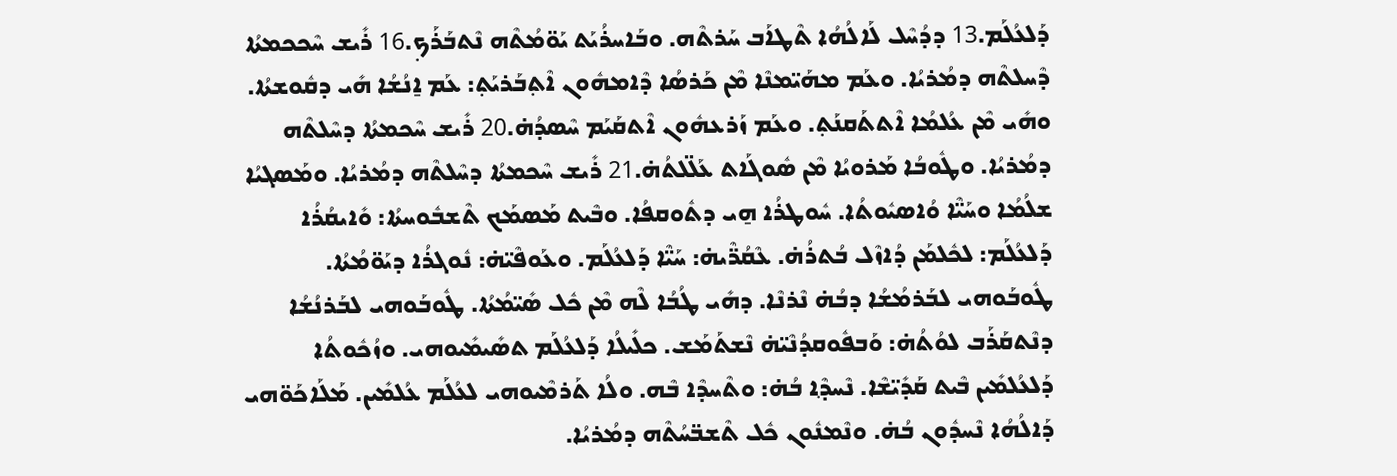ܕܰܠܥܳܠܰܡ.13 ܕܕܳܚܶܠ ܠܰܐܠܳܗܳܐ ܬܶܛܐܰܒ ܚܰܪܬܶܗ. ܘܒܰܐܚܪܳܝܰܬ ܝܰܘ̈ܡܳܬܶܗ ܢܶܬܒܰܪܰܟ݂.16 ܪܺܝܫ ܚܶܟܟܡܬܳܐ ܕܶܚܠܬܶܗ ܕܡܳܪܝܳܐ. ܘܥܰܡ ܡܗܰܝ̈ܡܢܶܐ ܡܶܢ ܟܰܪܣܳܐ ܕܶܐܡܗܽܘܢ ܐܶܬ݂ܒܰܪܝܰܬ݂: ܥܰܡ ܐ̱ܢܳܫܳܐ ܗܺܝ ܕܩܽܘܫܬܳܐ. ܘܗܺܝ ܡܶܢ ܥܳܠܡܳܐ ܐܶܬܬܰܩܢܰܬ݂. ܘܥܰܡ ܙܰܪܥܗܽܘܢ ܐܶܬܩܰܝܰܡ ܚܶܣܕܳܗ̇.20 ܪܺܝܫ ܚܶܟܡܬܳܐ ܕܚܶܠܬܶܗ ܕܡܳܪܝܳܐ. ܘܛܽܘܒܳܐ ܡܰܪܘܝܳܐ ܡܶܢ ܣܽܘܓܰܐܬ ܥܰܠ̈ܠܬܳܗ̇.21 ܪܺܝܫ ܚܶܟܡܬܳܐ ܕܚܶܠܬܶܗ ܕܡܳܪܝܳܐ. ܘܡܰܣܓܝܳܐ ܫܠܳܡܳܐ ܘܚܰܝ̈ܶܐ ܘܳܐܣܝܽܘܬܳܐ. ܚܽܘܛܪܳܐ ܗ̱ܝ ܕܬܽܘܩܦܳܐ. ܘܒܶܝܬ ܡܰܣܡܰܟ ܬܶܫܒܽܘܚܬܳܐ: ܘܺܐܝܩܳܪܳܐ ܕܰܠܥܳܠܰܡ: ܠܟܽܠܡܰܢ ܕܳܐܙܶܠ ܒܳܬܪܳܗ̇. ܥܶܩܳܪ̈ܶܝܗ̇: ܚܰܝ̈ܶܐ ܕܰܠܥܳܠܰܡ. ܘܥܰܘܦܶܝ̈ܗ̇: ܢܽܘܓܪܳܐ ܕܝܰܘ̈ܡܳܬܳܐ. ܛܽܘܒܰܘܗܝ ܠܒܰܪܡܳܫܳܐ ܕܒܳܗ̇ ܢܶܪܢܶܐ. ܕܗܺܝ ܛܳܒܳܐ ܠܶܗ ܡܶܢ ܟܽܠ ܣܺܝ̈ܡܳܬܳܐ. ܛܽܘܒܰܘܗܝ ܠܒܰܪܢܳܫܳܐ ܕܢܶܬܩܰܪܰܒ ܠܘܳܬܳܗ̇: ܘܰܒܦܽܘܩܕܳܢܶܝ̈ܗ̇ ܢܶܫܬܰܡܰܫ. ܟܠܺܝܠܳܐ ܕܰܠܥܳܠܰܡ ܬܣܺܝܡܺܝܘܗܝ. ܘܙܳܟܽܘܬܳܐ ܕܰܠܥܳܠܡܺܝܢ ܒܶܝܬ ܩܰܕܺܝ̈ܫܶܐ. ܢܶܚܕ݂ܶܐ ܒܳܗ̇: ܘܬܶܚܕܶܐ ܒܶܗ. ܘܠܳܐ ܬܰܪܡܶܝܘܗܝ ܠܥܳܠܰܡ ܥܳܠܡܺܝܢ. ܡܰܠܰܐܟܰܘ̈ܗܝ ܕܰܐܠܳܗܳܐ ܢܶܚܕܽܘܢ ܒܳܗ̇. ܘܢܶܡܢܽܘܢ ܟܽܠ ܬܶܫܒ̈ܚܳܬܶܗ ܕܡܳܪܝܳܐ.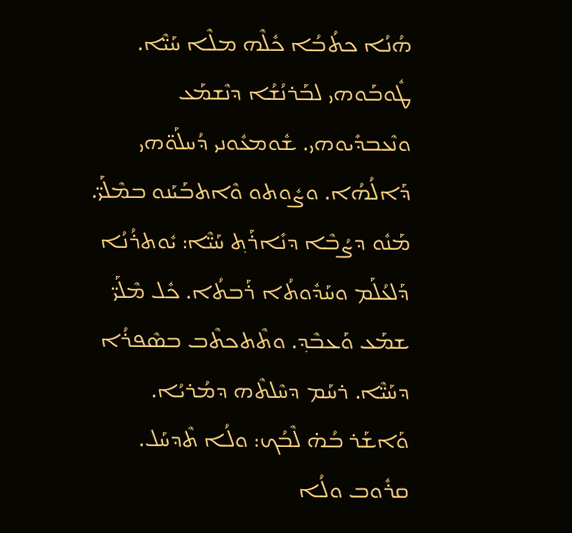ܗܳܢܳܐ ܟܬܳܒܳܐ ܟܽܠܶܗ ܡܠܶܐ ܚܰܝ̈ܶܐ. ܛܽܘܒܰܘܗܝ ܠܒܰܪܢܳܫܳܐ ܕܢܶܫܡܰܥ ܘܢܶܥܒܕܺܝܘܗܝ. ܫܽܘܡܥܽܘܢܝ ܕܳܚܠܰܘ̈ܗܝ ܕܰܐܠܳܗܳܐ. ܘܨܽܘܬܘ ܘܶܐܬܒܰܝܰܢܘ ܒܡܶܠܰܝ̈. ܡܰܢܽܘ ܕܨܳܒܶܐ ܕܢܺܐܪܰܬ݂ ܚܰܝ̈ܶܐ: ܝܽܘܬܪܳܢܳܐ ܕܰܠܥܳܠܰܡ ܘܚܰܕܽܘܬܳܐ ܪܰܒܬܳܐ. ܟܽܠ ܡܶܠܰܝ̈ ܫܡܰܥ ܘܰܥܒܶܕ݂. ܘܬܶܬܟܬܶܒ ܒܣܶܦܪܳܐ ܕܚܰܝ̈ܶܐ. ܪܚܰܡ ܕܚܶܠܬܶܗ ܕܡܳܪܝܳܐ. ܘܰܐܫܰܪ ܒܳܗ̇ ܠܶܒܳܟ: ܘܠܳܐ ܬܶܕܚܰܠ. ܩܪܽܘܒ ܘܠܳܐ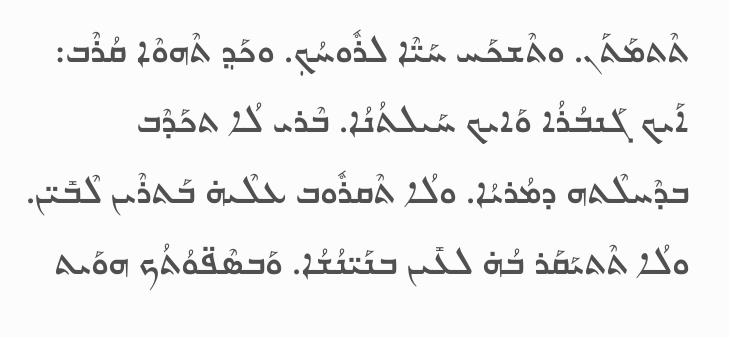ܬܶܬܡܰܬܰܢ. ܘܬܶܫܟܰܚ ܚܰܝ̈ܶܐ ܠܪܽܘܚܳܟ݂. ܘܟܰܕ݂ ܬܶܗܘܶܐ ܩܳܪܶܒ: ܐܰܝܟ ܓܰܢܒܳܪܳܐ ܘܰܐܝܟ ܚܰܝܠܬܳܢܳܐ. ܒܶܪܝ ܠܳܐ ܬܟܰܕܶܒ ܒܕܶܚܠܶܬܗ ܕܡܳܪܝܳܐ. ܘܠܳܐ ܬܶܩܪܽܘܒ ܥܠܶܝܗ̇ ܒܰܬܪܶܝܢ ܠܶܒܺܝ̈ܢ. ܘܠܳܐ ܬܶܬܝܰܩܰܪ ܒܳܗ̇ ܠܥܺܝܢ ܒܢܰܝ̈ܢܳܫܳܐ. ܘܰܒܣܶܦ̈ܘܳܬܳܟ ܗܘܰܝܬ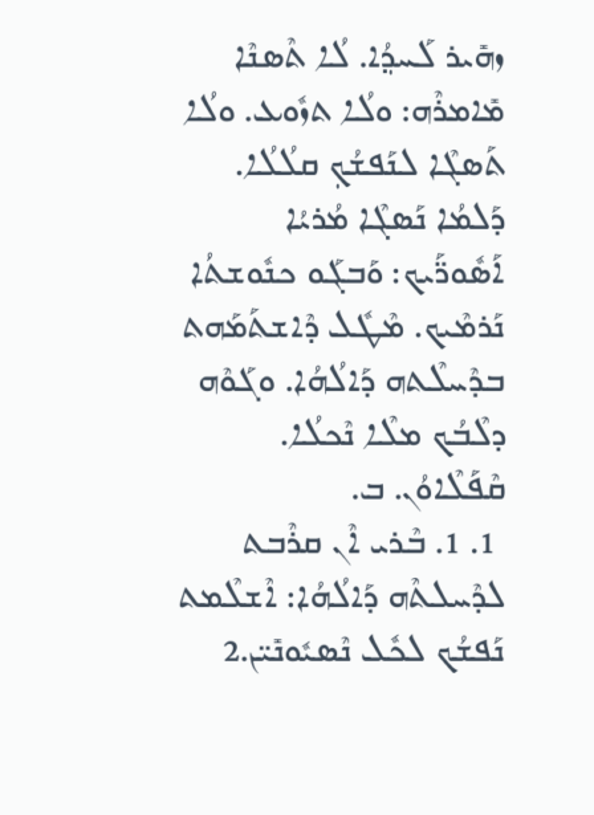ܙܗܺܝܪ ܠܰܚܕ݂ܳܐ. ܠܳܐ ܬܶܣܢܶܐ ܡܺܐܡܪܶܗ: ܘܠܳܐ ܬܙܽܘܥ. ܘܠܳܐ ܬܰܣܓܶܐ ܠܢܰܦܫܳܟ݂ ܩܠܳܠܳܐ. ܕܰܠܡܳܐ ܢܰܣܓܶܐ ܡܳܪܝܳܐ ܐܰܣܽܘܖ̈ܰܝܟ: ܘܰܒܓܰܘ ܟܢܽܘܫܬܳܐ ܢܰܪܡܶܝܟ. ܡܶܛܽܠ ܕܶܐܫܬܰܡܰܗܬ ܒܕܶܚܠܶܬܗ ܕܰܐܠܳܗܳܐ. ܘܓܰܘܶܗ ܕܠܶܒܳܟ ܡܠܶܐ ܢܶܟܠܳܐ.
ܩܶܦܰܠܶܐܘܳܢ. ܒ.
 1. 1. ܒܶܪܝ ܐܶܢ ܩܪܶܒܬ ܠܕܶܚܠܬܶܗ ܕܰܐܠܳܗܳܐ: ܐܶܫܠܶܡܬ ܢܰܦܫܳܟ ܠܟܽܠ ܢܶܣܝܽܘܢܺܝ̈ܢ.2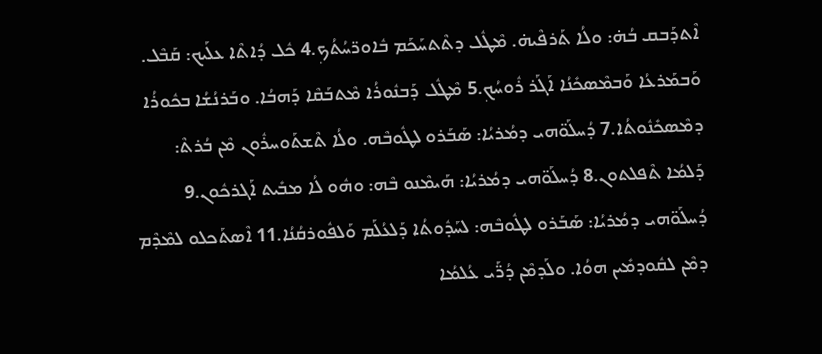ܐܶܬܕܰܒܩ ܒܳܗ̇: ܘܠܳܐ ܬܰܪܦܶܝܗ̇. ܡܶܛܽܠ ܕܬܶܬܚܰܟܰܡ ܒܽܐܘܪ̈ܚܳܬܳܟ݂.4 ܟܽܠ ܕܳܐܬܶܐ ܥܠܰܝܟ: ܩܰܒܶܠ. ܘܰܒܡܰܪܥܳܐ ܘܰܒܡܶܣܟܺܢܳܐ ܐܰܓܰܪ ܪܽܘܚܳܟ݂.5 ܡܶܛܽܠ ܕܰܒܢܽܘܪܳܐ ܡܶܬܒܰܩܶܐ ܕܰܗܒܳܐ. ܘܒܰܪܢܳܫܳܐ ܒܟܽܘܪܳܐ ܕܡܶܣܟܺܢܽܘܬܳܐ.7 ܕܳܚܠܰܘ̈ܗܝ ܕܡܳܪܝܳܐ: ܣܰܒܰܪܘ ܠܛܽܘܒܶܗ. ܘܠܳܐ ܬܶܫܬܰܘܚܪܽܘܢ ܡܶܢ ܒܳܪܬܶ: ܕܰܠܡܳܐ ܬܶܦܠܬܘܢ.8 ܕܳܚܠܰܘ̈ܗܝ ܕܡܳܪܝܳܐ: ܗܰܝܡܶܢܘ ܒܶܗ: ܘܗܽܘ ܠܳܐ ܡܒܺܝܬ ܐܰܓܪܟܽܘܢ.9 ܕܳܚܠܰܘ̈ܗܝ ܕܡܳܪܝܳܐ: ܣܰܒܰܪܘ ܠܛܽܘܒܶܗ: ܠܚܰܕܽܘܬܳܐ ܕܰܠܥܳܠܰܡ ܘܰܠܦܽܘܪܩܳܢܳܐ.11 ܐܶܣܬܰܟܠܘ ܠܡܶܕܶܡ ܕܡܶܢ ܠܩܽܘܕܡܺܝܢ ܗܘܳܐ. ܘܠܰܕܡܶܢ ܕܳܖ̈ܰܝ ܥܳܠܡܳܐ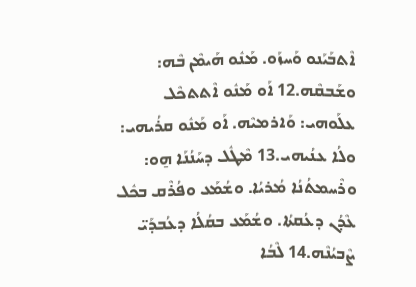ܐܶܬܒܰܝܰܢܘ ܘܰܚܙܰܘ. ܡܰܢܽܘ ܗܰܝܡܶܢ ܒܶܗ: ܘܫܰܒܩܶܗ.12 ܐܰܘ ܡܰܢܽܘ ܐܶܬܬܟܶܠ ܥܠܰܘܗܝ: ܘܰܐܪܡܝܶܗ. ܐܰܘ ܡܰܢܽܘ ܩܪܳܝܗܝ: ܘܠܳܐ ܥܢܳܝܗܝ.13 ܡܶܛܽܠ ܕܚܰܢܳܢܰܐ ܗ̱ܘ: ܘܪܶܚܡܬܳܢܳܐ ܡܳܪܝܳܐ. ܘܫܳܡܰܥ ܘܦܳܪܶܩ ܒܟܽܠ ܥܶܕܳܢ ܕܥܳܩܬܳܐ. ܘܫܳܡܰܥ ܒܩܳܠܳܐ ܕܥܳܒܕܰܝ̈ ܨܶܒܝܳܢܶܗ.14 ܠܶܒܳܐ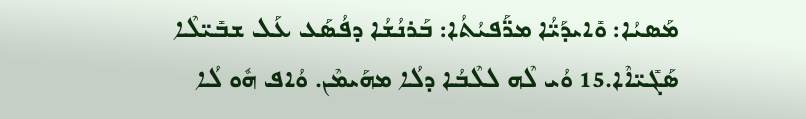ܡܰܣܝܳܐ: ܘܺܐܝܕܰܝ̈ܳܐ ܡܖ̈ܰܦܝܳܬܳܐ: ܒܰܪܢܳܫܳܐ ܕܦܳܣܰܥ ܥܰܠ ܫܒܺܝ̈ܠܶܐ ܣܰܓܺܝ̈ܐܶܐ.15 ܘܳܝ ܠܶܗ ܠܠܶܒܳܐ ܕܠܳܐ ܡܗܰܝܡܶܢ. ܘܳܐܦ ܗܽܘ ܠܳܐ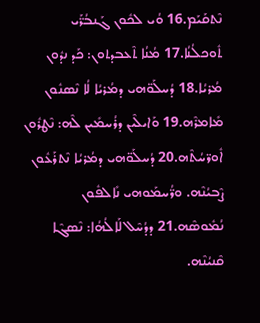ܢܶܬܩܰܝܰܡ.16 ܘܳܝ ܠܟܽܘܢ ܓܰܢܒܳܖ̈ܰܝ ܬܽܘܟܠܳܢܳܐ.17 ܡܳܢܳܐ ܬܶܥܒܕܬܘܢ: ܟܰܕ ܢܕܽܘܢ ܡܳܪܝܳܐ.18 ܕܳܚܠܰܘ̈ܗܝ ܕܡܳܪܝܳܐ ܠܳܐ ܢܶܣܢܽܘܢ ܡܺܐܡܪܶܗ.19 ܘܰܐܝܠܶܝܢ ܕܪܳܚܡܺܝܢ ܠܶܗ: ܢܶܛܪܽܘܢ ܐܽܘܪ̈ܚܳܬܶܗ.20 ܕܳܚܠܰܘ̈ܗܝ ܕܡܳܪܝܳܐ ܢܶܬܪܰܥܽܘܢ ܨܶܒܝܳܢܶܗ. ܘܪ̈ܳܚܡܰܘܗܝ ܢܺܐܠܦܽܘܢ ܢܳܡܽܘܣܶܗ.21 ܕܕܳܚܶܠ ܠܰܐܠܳܗܳܐ: ܢܶܣܓܶܐ ܩܶܢܝܳܢܶܗ.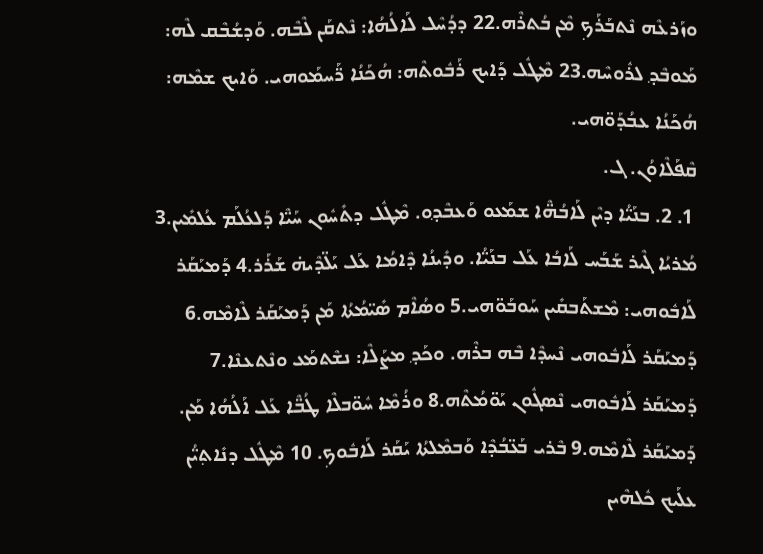ܘܙܰܪܥܶܗ ܢܶܬܒܰܪܰܟ݂ ܡܶܢ ܒܳܬܪܶܗ.22 ܕܕܳܚܶܠ ܠܰܐܠܳܗܳܐ: ܢܶܬܩܰܢ ܠܶܒܶܗ. ܘܰܕܫܳܒܶܩ ܠܶܗ: ܡܰܘܒܶܕ݂ ܠܪܽܘܚܶܗ.23 ܡܶܛܽܠ ܕܰܐܝܟ ܪܰܒܽܘܬܶܗ: ܗܳܟܰܢܳܐ ܖ̈ܰܚܡܰܘܗܝ. ܘܰܐܝܟ ܫܡܶܗ: ܗܳܟܰܢܳܐ ܥܒܳܕܰܘ̈ܗܝ.
ܩܶܦܰܠܶܐܘܳܢ. ܓ.
 1. 2. ܒܢܰܝ̈ܳܐ ܕܝܶܢ ܠܰܐܒܳܗ̈ܶܐ ܫܡܰܥܘ ܘܰܥܒܶܕ݂ܘ. ܡܶܛܽܠ ܕܬܺܚܽܘܢ ܚܰܝ̈ܶܐ ܕܰܠܥܳܠܰܡ ܥܳܠܡܺܝܢ.3 ܡܳܪܝܳܐ ܓܶܝܪ ܫܰܒܰܚ ܠܰܐܒܳܐ ܥܰܠ ܒܢܰܝ̈ܳܐ. ܘܕܺܝܢܳܐ ܕܶܐܡܳܐ ܥܰܠ ܝܰܠ̈ܕܶܝܗ̇ ܫܰܪܰܪ.4 ܕܰܡܝܰܩܰܪ ܠܰܐܒܽܘܗܝ: ܡܶܫܬܰܒܩܺܝܢ ܚܰܘܒܰܘ̈ܗܝ.5 ܘܣܳܐܶܡ ܣܺܝ̈ܡܳܬܳܐ ܡܰܢ ܕܰܡܝܰܩܰܪ ܠܶܐܡܶܗ.6 ܕܰܡܝܰܩܰܪ ܠܰܐܒܽܘܗܝ ܢܶܚܕܶܐ ܒܶܗ ܒܪܶܗ. ܘܟܰܕ݂ ܡܨܰܠܶܐ: ܢܫܶܬܡܰܥ ܘܢܶܬܥܢܶܐ.7 ܕܰܡܝܰܩܰܪ ܠܰܐܒܽܘܗܝ ܢܶܣܓܽܘܢ ܝܰܘ̈ܡܳܬܶܗ.8 ܘܪܳܡܶܐ ܚܽܘ̈ܒܠܶܐ ܛܳܒ̈ܶܐ ܥܰܠ ܐܰܠܳܗܳܐ ܡܰܢ. ܕܰܡܝܰܩܰܪ ܠܶܐܡܶܗ.9 ܒܶܪܝ ܒܰܥ̈ܒܳܕܶܐ ܘܰܒܡܶܠܬܳܐ ܝܰܩܰܪ ܠܰܐܒܽܘܟ݂. 10 ܡܶܛܽܠ ܕܢܺܐܬ݂ܝ̈ܳܢ ܥܠܰܝܟ ܟܽܠܗܶܝܢ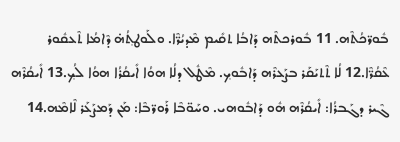ܒܽܘܪ̈ܟܳܬܶܗ. 11 ܒܽܘܪܟܬܶܗ ܕܰܐܒܳܐ ܬܩܺܝܡ ܡܶܕܝܳܖ̈ܶܐ. ܘܠܰܘܛܬ݂ܳܗ̇ ܕܶܐܡܳܐ ܬܶܥܩܽܘܪ ܥܶܩܳܖ̈ܶܐ.12 ܠܳܐ ܬܶܬܝܰܩܰܪ ܒܨܰܥܪܶܗ ܕܰܐܒܽܘܟ݂. ܡܶܛܽܠ ܕܠܳܐ ܗܘܳܐ ܐܺܝܩܳܪܳܐ ܗܘܳܐ ܠܳܟ݂.13 ܐܺܝܩܳܪܶܗ ܓܶܝܪ ܕܓܰܒܪܳܐ: ܐܺܝܩܳܪܶܗ ܗܽܘ ܕܰܐܒܽܘܗܝ. ܘܚܰܘ̈ܒܶܐ ܪܰܘܪ̈ܒܶܐ: ܡܰܢ ܕܰܡܨܰܥܰܪ ܠܶܐܡܶܗ.14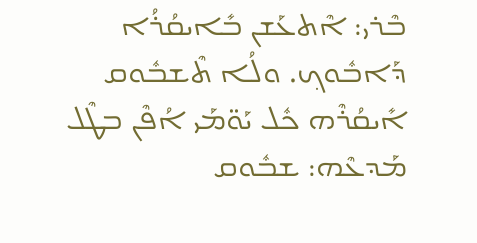ܒܶܪܝ: ܐܶܬܥܰܫܢ ܒܺܐܝܩܳܪܳܐ ܕܰܐܒܽܘܟ݂. ܘܠܳܐ ܬܶܫܒܽܘܩ ܐܺܝܩܳܪܶܗ ܟܽܠ ܝܰܘ̈ܡܰܝ ܐܳܦܶܢ ܒܛܶܠ ܡܰܕܥܶܗ: ܫܒܽܘܩ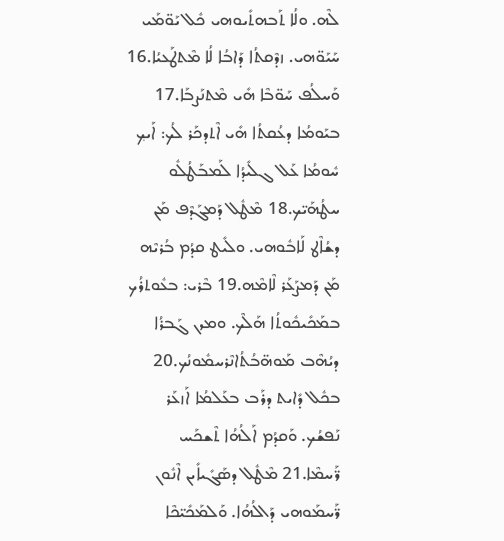ܠܶܗ. ܘܠܳܐ ܬܰܒܗܬܺܝܘܗܝ ܟܽܠ ܝܰܘ̈ܡܰܝ ܚܰܝܰܘ̈ܗܝ. ܙܕܶܩܬܳܐ ܕܰܐܒܳܐ ܠܳܐ ܡܶܬܛܰܥܝܳܐ.16 ܘܰܚܠܳܦ ܚܰܘ̈ܒܶܐ ܗܺܝ ܡܶܬܢܰܨܒܰܐ.17 ܒܝܰܘܡܳܐ ܕܥܳܩܬܳܐ ܗܺܝ ܐܶܬܕܟܰܪ ܠܳܟ: ܐܰܝܟ݂ ܚܽܘܡܳܐ ܥܰܠ ܓܠܺܝܕܳܐ ܠܰܡܒܰܛܳܠܽܘ ܚܛܳܗܰܝ̈ܟ.18 ܡܶܛܽܠ ܕܰܡܓܰܕܶܦ ܡܰܢ ܕܫܳܐܶܛ ܠܰܐܒܽܘܗܝ. ܘܠܺܝܛ ܩܕܳܡ ܒܳܪܝܶܗ ܡܰܢ ܕܰܡܨܰܥܰܪ ܠܶܐܡܶܗ.19 ܒܶܪܝ: ܒܥܽܘܬܪܳܟ ܒܡܰܟܺܝܟܽܘܬܳܐ ܗܰܠܶܟ. ܘܡܖܢ ܓܰܒܪܳܐ ܕܝܳܗܶܒ ܡܰܘܗ̈ܒܳܬܳܐܢܶܪܚܡܽܘܢܳܟ.20 ܒܟܽܠ ܕܺܐܝܬ ܕܪܰܒ ܒܥܰܠܡܳܐ ܐܰܙܥܰܪ ܢܰܦܫܳܟ. ܘܰܩܕܳܡ ܐܰܠܳܗܳܐ ܬܶܫܟܰܚ ܖ̈ܰܚܡܶܐ.21 ܡܶܛܽܠ ܕܣܰܓܺܝܐܺܝܢ ܐܶܢܽܘܢ ܖ̈ܰܚܡܰܘܗܝ ܕܰܐܠܳܗܳܐ. ܘܰܠܡܰܟܺܝ̈ܟܶܐ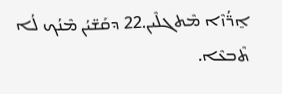ܐ̱ܪ̈ܳܙܶܐ ܡܶܬܓܠܶܝܢ.22 ܕܩܰܫ̈ܝܳܢ ܡܶܢܳܟ ܠܳܐ ܬܶܒܥܶܐ.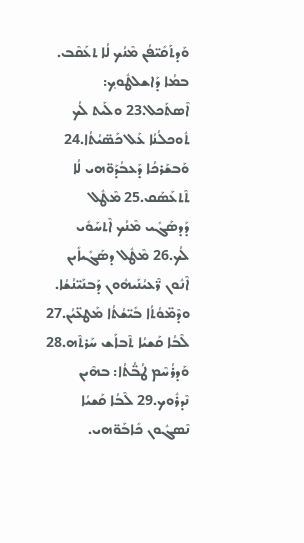ܘܰܕܬܰܩܺܝ̈ܦܳܢ ܡܶܢܳܟ ܠܳܐ ܬܥܰܩܶܒ. ܒܡܳܐ ܕܰܐܫܠܛܽܘܟ݂: ܐܶܣܬܰܟܠ.23 ܘܠܰܝܬ ܠܳܟ ܬܽܘܟܠܳܢܳܐ ܥܰܠ ܟܰܣ̈ܝܳܬܳܐ.24 ܘܰܒܫܰܪܟܳܐ ܕܰܥܒܳܕܰܘ̈ܗܝ ܠܳܐ ܬܶܬܥܰܣܰܩ.25 ܡܶܛܽܠ ܕܰܕܣܰܓܺܝ ܡܶܢܳܟ ܐܶܬܚܰܘܺܝ ܠܳܟ.26 ܡܶܛܽܠ ܕܣܰܓܺܝܐܺܝܢ ܐܶܢܽܘܢ ܪ̈ܶܥܝܳܢܰܝܗܽܘܢ ܕܰܒܢܰܝ̈ܢܳܫܳܐ. ܘܕܶܡ̈ܘܳܬܳܐ ܒܺܝ̈ܫܳܬܳܐ ܡܰܛܥ̈ܝܳܢ.27 ܠܶܒܳܐ ܩܰܫܝܳܐ ܬܶܒܐܰܫ ܚܰܪܬܶܗ.28 ܘܰܕܪܳܚܶܡ ܛܳܒ̈ܳܬܳܐ: ܒܗܶܝܢ ܢܶܕܪܽܘܟ.29 ܠܶܒܳܐ ܩܰܫܝܳܐ ܢܶܣܓܽܘܢ ܟܺܐܒܰܘ̈ܗܝ.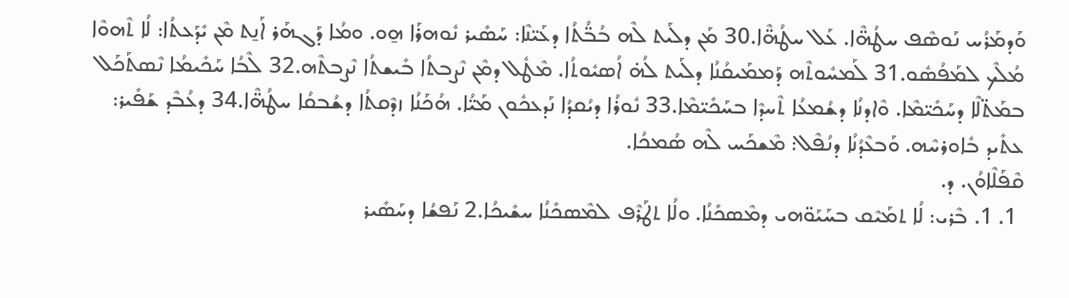ܘܰܕܡܰܪܳܚ ܢܰܘܣܶܦ ܚܛܳܗ̈ܶܐ. ܥܰܠ ܚܛܳܗ̈ܶܐ.30 ܡܰܢ ܕܠܰܝܬ ܠܶܗ ܒܳܒ̈ܳܬܳܐ ܕܥܰܝ̈ܢܶܐ: ܚܰܣܺܝܪ ܢܽܘܗܪܰܐ ܗ̱ܘ. ܘܡܳܐ ܕܰܓܗܰܪ ܐܰܢ̱ܬ ܡܶܢ ܝܺܕܰܥܬܳܐ: ܠܳܐ ܬܶܗܘܶܐ ܡܳܠܶܟ ܠܡܰܦܳܣܽܘ.31 ܠܰܡܚܽܘܬܶܗ ܕܰܡܡܰܝܩܳܢܳܐ ܕܠܰܝܬ ܠܳܗ̇ ܐܳܣܝܽܘܬܳܐ. ܡܶܛܽܠ ܕܡܶܢ ܢܶܨܒܬܳܐ ܒܺܝܫܬܳܐ ܢܶܨܒܬܶܗ.32 ܠܶܒܳܐ ܚܰܟܺܝܡܳܐ ܢܶܣܬܰܟܰܠ ܒܡܰܬ̈ܠܶܐ ܕܚܰܟܺܝ̈ܡܶܐ. ܘܶܐܕܢܳܐ ܕܫܳܡܥܳܐ ܬܶܚܕܶܐ ܒܚܰܟܺܝ̈ܡܶܐ.33 ܢܽܘܪܳܐ ܕܝܳܩܕܳܐ ܢܰܕܥܟܽܘܢ ܡܰܝ̈ܳܐ. ܗܳܟܰܢܳܐ ܙܕܶܩܬܳܐ ܕܫܳܒܩܳܐ ܚܛܳܗ̈ܶܐ.34 ܕܥܳܒܶܕ ܫܰܦܺܝܪ: ܥܬܺܝܕ ܒܽܐܘܪܚܶܗ. ܘܰܒܥܶܕܳܢܳܐ ܕܢܳܦܶܠ: ܡܶܫܟܰܚ ܠܶܗ ܣܳܡܟܳܐ.
ܩܶܦܰܠܶܐܘܳܢ. ܕ.
 1. 1. ܒܶܪܝ: ܠܳܐ ܬܡܰܝܶܩ ܒܚܰܝܰܘ̈ܗܝ ܕܡܶܣܟܺܢܳܐ. ܘܠܳܐ ܬܛܰܪܶܦ ܠܡܶܣܟܺܢܳܐ ܚܫܺܝܟܳܐ.2 ܢܰܦܫܳܐ ܕܚܰܣܺܝܪ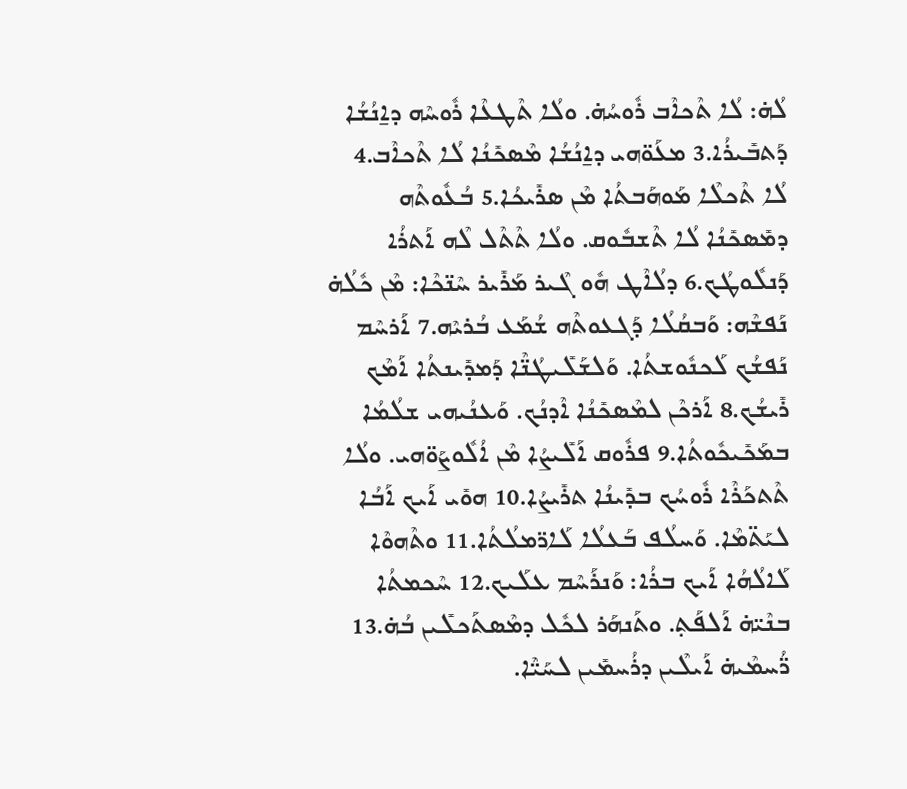ܠܳܗ̇: ܠܳܐ ܬܶܟܐܶܒ ܪܽܘܚܳܗ̇. ܘܠܳܐ ܬܶܛܥܶܐ ܪܽܘܚܶܗ ܕܐ̱ܢܳܫܳܐ ܕܰܬܒܺܝܪܳܐ.3 ܡܥܰܘ̈ܗܝ ܕܐ̱ܢܳܫܳܐ ܡܶܣܟܺܢܳܐ ܠܳܐ ܬܶܟܐܶܒ.4 ܠܳܐ ܬܶܟܠܶܐ ܡܰܘܗܰܒܬܳܐ ܡܶܢ ܣܪܺܝܟܳܐ.5 ܒܳܥܽܘܬܶܗ ܕܡܺܣܟܺܢܳܐ ܠܳܐ ܬܶܫܒܽܘܩ. ܘܠܳܐ ܬܶܬܶܠ ܠܶܗ ܐܰܬܪܳܐ ܕܰܢܠܽܘܛܳܟ.6 ܕܠܳܐܶܛ ܗܽܘ ܓܶܝܪ ܡܰܪܺܝܪ ܚܶܢ̈ܟܶܐ: ܡܶܢ ܟܽܠܳܗ̇ ܢܰܦܫܶܗ: ܘܰܒܩܳܠܳܐ ܕܰܓܥܘܬܶܗ ܫܳܡܰܥ ܒܳܪܝܶܗ.7 ܐܰܪܚܶܡ ܢܰܦܫܳܟ ܠܰܟܢܽܘܫܬܳܐ. ܘܰܠܫܰܠܺܝܛܳܢ̈ܶܐ ܕܰܡܕܺܝܢܬܳܐ ܐܰܡܶܟ ܪܺܝܫܳܟ.8 ܐܰܪܟܶܢ ܠܡܶܣܟܺܢܳܐ ܐܶܕܢܳܟ. ܘܰܥܢܳܝܗܝ ܫܠܳܡܳܐ ܒܡܰܟܺܝܟܽܘܬܳܐ.9 ܦܪܽܘܩ ܐܰܠܺܝܨܳܐ ܡܶܢ ܐܳܠܽܘܨܰܘ̈ܗܝ. ܘܠܳܐ ܬܶܬܟܰܪܶܐ ܪܽܘܚܳܟ ܒܕܺܝܢܳܐ ܬܪܺܝܨܳܐ.10 ܗܘܺܝ ܐܰܝܟ ܐܰܒܳܐ ܠܝܰܬ̈ܡܶܐ. ܘܰܚܠܳܦ ܒܰܥܠܳܐ ܠܰܐܪ̈ܡܠܳܬܳܐ.11 ܘܬܶܗܘܶܐ ܠܰܐܠܳܗܳܐ ܐܰܝܟ ܒܪܳܐ: ܘܰܢܪܰܚܶܡ ܥܠܰܝܟ.12 ܚܶܟܡܬܳܐ ܒܢܶܝ̈ܗ̇ ܐܰܠܦܰܬ݂. ܘܬܰܢܗܰܪ ܠܟܽܠ ܕܡܶܣܬܰܟܠܺܝܢ ܒܳܗ̇.13 ܪ̈ܳܚܡܶܝܗ̇ ܐܰܝܠܶܝܢ ܕܪܳܚܡܺܝܢ ܠܚܰܝ̈ܶܐ.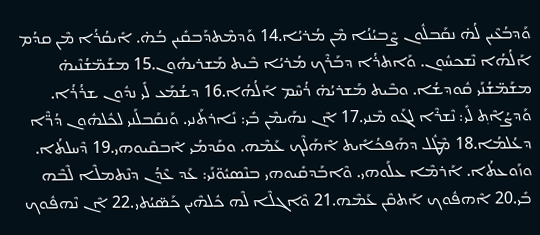ܘܰܕܒܳܥܶܝܢ ܠܳܗ̇ ܢܩܰܒܠܽܘܢ ܨܶܒܝܳܢܳܐ ܡܶܢ ܡܳܪܝܳܐ.14 ܘܰܕܡܶܬܕܰܒܩܺܝܢ ܒܳܗ̇. ܐܺܝܩܳܪܳܐ ܡܶܢ ܩܕܳܡ ܐܰܠܳܗܳܐ ܢܶܫܟܚܽܘܢ. ܘܰܐܬܪܳܐ ܕܒܰܪܶܟ ܡܳܪܝܳܐ ܒܶܝܬ ܡܰܫܪܝܗܽܘܢ.15 ܡܫܰܡ̈ܫܳܢܶܝܗ̇ ܡܫܰܡ̈ܫܳܢܰܝ ܩܽܘܕܫܳܐ. ܘܒܶܝܬ ܡܰܫܪܝܳܗ̇ ܪܳܚܶܡ ܐܰܠܳܗܳܐ.16 ܕܫܳܡܰܥ ܠܺܝ ܢܕܽܘܢ ܫܪܳܪܳܐ. ܘܰܕܨܳܐܶܬ݂ ܠܺܝ: ܢܶܫܪܶܐ ܠܓܰܘ ܡܶܢܝ.17 ܐܶܢ ܢܗܰܝܡܶܢ ܒܺܝ: ܢܺܐܪܬܰܢܝ. ܘܰܢܩܰܒܠܰܢܝ ܠܟܽܠܗܽܘܢ ܕܳܖ̈ܶܐ ܕܥܳܠܡܳܐ.18 ܡܶܛܽܠ ܕܗܰܦܟܳܐܺܝܬ ܐܶܗܰܠܶܟ ܥܰܡܶܗ. ܘܩܰܕܡܳܝ ܐܶܒܩܶܝܘܗܝ.19 ܕܶܚܠܬܳܐ. ܘܙܰܘܥܬܳܐ. ܐܰܪܡܶܐ ܥܠܰܘܗܝ. ܘܶܐܒܰܕܩܺܝܘܗܝ ܒܢܶܣܝܽܘ̈ܢܰܝ: ܥܰܕ ܥܶܕܳܢ ܕܢܶܬܡܠܶܐ ܠܶܒܶܗ ܒܺܝ.20 ܐܶܗܦܽܘܟ ܐܰܬܩܶܢ ܥܰܡܶܗ.21 ܘܶܐܓܠܶܐ ܠܶܗ ܟܽܠܗܶܝܢ ܟܰܣ̈ܝܳܬܝ.22 ܐܶܢ ܢܶܗܦܽܘܟ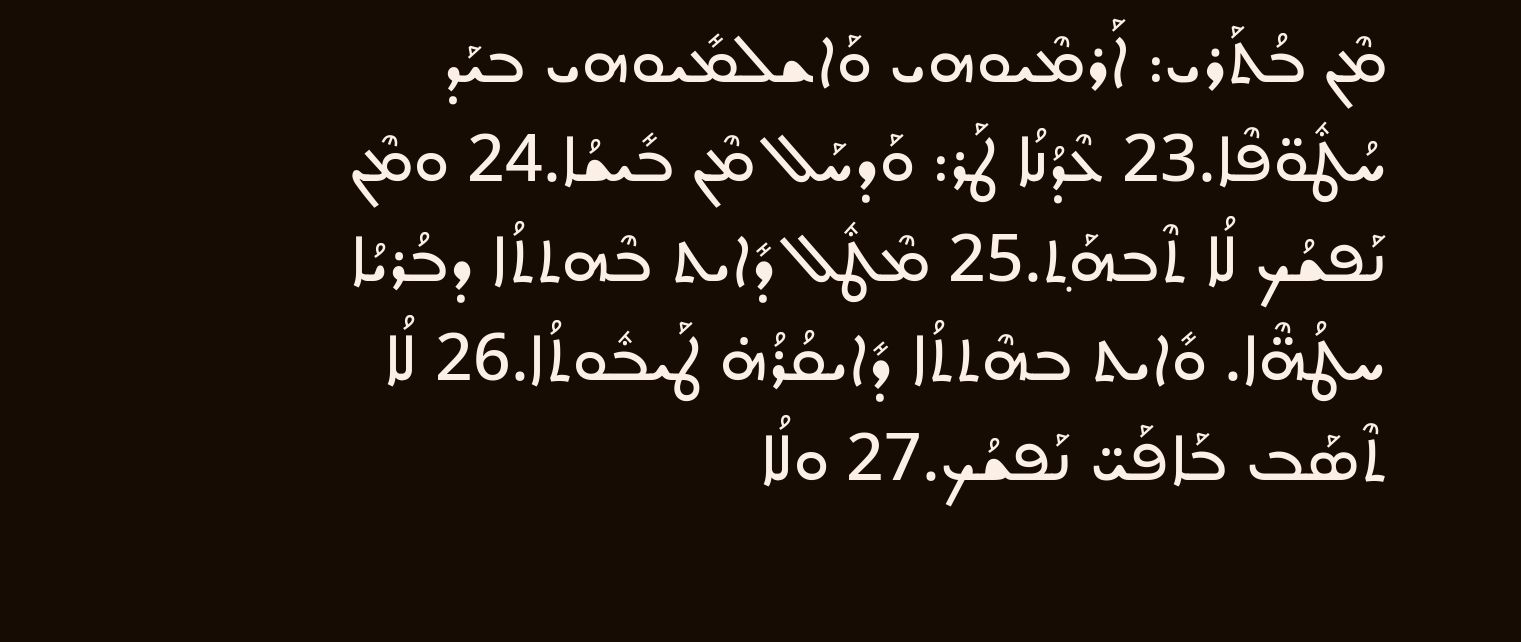ܡܶܢ ܒܳܬܰܪܝ: ܐܰܪܡܶܝܘܗܝ ܘܰܐܫܠܡܺܝܘܗܝ ܒܝܰܕ ܚܳܛܽܘ̈ܦܶܐ.23 ܥܶܕܳܢܳܐ ܛܰܪ: ܘܰܕܚܰܠ ܡܶܢ ܒܺܝܫܳܐ.24 ܘܡܶܢ ܢܰܦܫܳܟ ܠܳܐ ܬܶܒܗܰܬ݂.25 ܡܶܛܽܠ ܕܺܐܝܬ ܒܶܗܬܬܳܐ ܕܒܳܪܝܳܐ ܚܛܳܗ̈ܶܐ. ܘܺܐܝܬ ܒܗܶܬܬܳܐ ܕܺܐܝܩܳܪܳܗ̇ ܛܰܝܒܽܘܬܳܐ.26 ܠܳܐ ܬܶܣܰܒ ܒܰܐܦܰܝ̈ ܢܰܦܫܳܟ.27 ܘܠܳܐ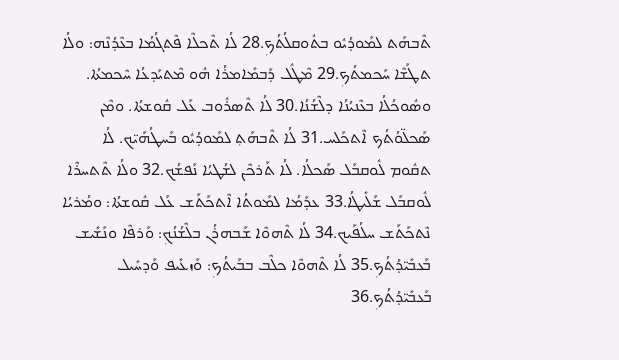ܬܶܒܗܰܬ ܠܡܰܘܕܳܝܽܘ ܒܬܽܘܩܠܳܬܳܟ݂.28 ܠܳܐ ܬܶܟܠܶܐ ܦܶܬܓܳܡܳܐ ܒܥܶܕܳܢܶܗ: ܘܠܳܐ ܬܛܰܫܶܐ ܚܰܟܡܬܳܟ݂.29 ܡܶܛܽܠ ܕܰܒܡܺܐܡܪܳܐ ܗܽܘ ܡܶܬܝܰܕܥܳܐ ܚܶܟܡܬܳܐ. ܘܣܽܘܟܳܠܳܐ ܒܥܶܢܝܳܢܳܐ ܕܠܶܫܳܢܳܐ.30 ܠܳܐ ܬܶܣܪܽܘܒ ܥܰܠ ܩܽܘܫܬܳܐ. ܘܡܶܢ ܣܰܟܠ̈ܘܳܬܳܟ ܐܶܬܟܰܠܚ.31 ܠܳܐ ܬܶܒܗܰܬ݂ ܠܡܰܘܕܳܝܽܘ ܒܰܚܛܳܗܰܝ̈ܟ. ܠܳܐ ܬܩܽܘܡ ܠܽܘܩܒܰܠ ܣܰܟܠܳܐ. ܠܳܐ ܬܰܪܟܶܢ ܠܫܳܛܝܳܐ ܢܰܦܫܳܟ.32 ܘܠܳܐ ܬܶܬܚܪܶܐ ܠܽܘܩܒܰܠ ܫܰܠܺܝܛܳܐ.33 ܥܕܰܡܳܐ ܠܡܰܘܬܳܐ ܐܶܬܟܰܬܰܫ ܥܰܠ ܩܽܘܫܬܳܐ: ܘܡܳܪܝܳܐ ܢܶܬܟܰܬܰܫ ܚܠܳܦܰܝܟ.34 ܠܳܐ ܬܶܗܘܶܐ ܫܰܒܗܪܳܢ ܒܠܶܫܳܢܳܟ݂: ܘܰܪܦܶܐ ܘܢܰܫܺܝܫ ܒܰܥܒܺܝ̈ܕܳܬܳܟ݂.35 ܠܳܐ ܬܶܗܘܶܐ ܟܠܶܒ ܒܒܰܝܬܳܟ݂: ܘܰܙܥܺܝܦ ܘܰܕܚܺܝܠ ܒܰܥܒܺܝ̈ܕܳܬܳܟ݂.36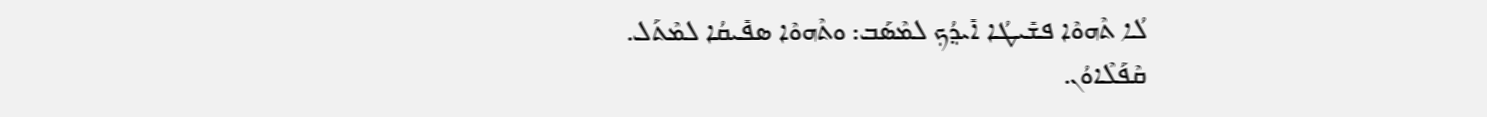ܠܳܐ ܬܶܗܘܶܐ ܦܫܺܝܛܳܐ ܐܺܝܕ݂ܳܟ݂ ܠܡܶܣܰܒ: ܘܬܶܗܘܶܐ ܣܦܺܝܩܳܐ ܠܡܶܬܰܠ.
ܩܶܦܰܠܶܐܘܳܢ.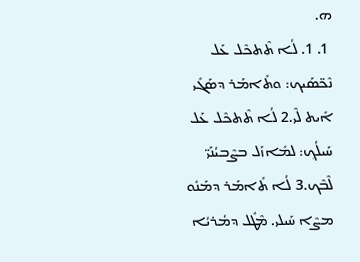ܗ.
 1. 1. ܠܳܐ ܬܶܬܟܶܠ ܥܰܠ ܢܶܟ̈ܣܰܝܟ: ܘܬܺܐܡܰܪ ܕܣܰܓܺܝ ܐܺܝܬ ܠܶܝ.2 ܠܳܐ ܬܶܬܟܶܠ ܥܰܠ ܚܰܝܠܳܟ݂: ܠܡܺܐܙܰܠ ܒܨܶܒܝܳܢܰܝ̈ ܠܶܒܶܟ.3 ܠܳܐ ܬܺܐܡܰܪ ܕܡܰܢܽܘ ܡܨܶܐ ܚܰܝܠܝ. ܡܶܛܽܠ ܕܡܳܪܝܳܐ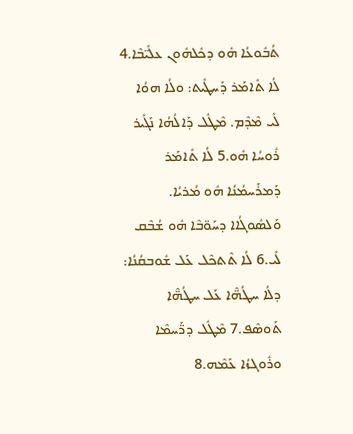ܬܳܒܽܘܥܳܐ ܗܽܘ ܕܟܽܠܗܽܘܢ ܥܠܺܝ̈ܒܶܐ.4 ܠܳܐ ܬܺܐܡܰܪ ܕܰܚܛܺܝܬ: ܘܠܳܐ ܗܘܳܐ ܠܺܝ ܡܶܕܶܡ. ܡܶܛܽܠ ܕܰܐܠܳܗܳܐ ܢܰܓܺܝܪ ܪܽܘܚܳܐ ܗܽܘ.5 ܠܳܐ ܬܺܐܡܰܪ ܕܰܡܪܰܚܡܳܢܳܐ ܗܽܘ ܡܳܪܝܳܐ. ܘܰܠܣܽܘܓܳܐܐ ܕܚܰܘ̈ܒܶܐ ܗܽܘ ܫܳܒܶܩ ܠܺܝ.6 ܠܳܐ ܬܶܬܟܶܠ ܥܰܠ ܫܽܘܒܩܳܢܳܐ: ܕܠܳܐ ܚܛܳܗ̈ܶܐ ܥܰܠ ܚܛܳܗ̈ܶܐ ܬܰܘܣܶܦ.7 ܡܶܛܽܠ ܕܖ̈ܰܚܡܶܐ ܘܪܽܘܓܙܳܐ ܥܰܡܶܗ.8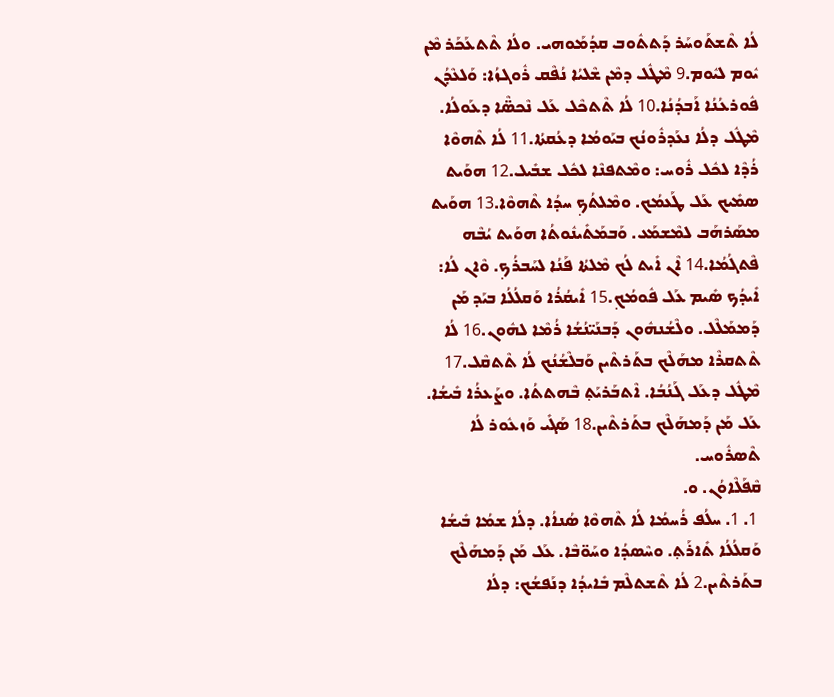ܠܳܐ ܬܶܫܬܰܘܚܰܪ ܕܰܬܬܽܘܒ ܩܕܳܡܰܘܗܝ. ܘܠܳܐ ܬܶܬܥܰܟܰܪ ܡܶܢ ܝܽܘܡ ܠܝܽܘܡ.9 ܡܶܛܽܠ ܕܡܶܢ ܫܶܠܝܳܐ ܢܳܦܶܩ ܪܽܘܓܙܳܐ: ܘܰܠܥܶܕܳܢ ܦܽܘܪܥܳܢܳܐ ܐܰܒܕܳܢܳܐ.10 ܠܳܐ ܬܶܬܟܶܠ ܥܰܠ ܢܶܟܣ̈ܶܐ ܕܥܰܘܠܳܐ. ܡܶܛܽܠ ܕܠܳܐ ܢܥܰܕܪܽܘܢܳܟ ܒܝܰܘܡܳܐ ܕܥܳܩܬܳܐ.11 ܠܳܐ ܬܶܗܘܶܐ ܪܳܕܶܐ ܠܟܽܠ ܪܽܘܚ: ܘܡܶܬܦܢܶܐ ܠܟܽܠ ܫܒܺܝܠ.12 ܗܘܰܝܬ ܣܡܺܝܟ ܥܰܠ ܛܰܥܡܳܟ. ܘܡܶܠܬܳܟ݂ ܚܕܳܐ ܬܶܗܘܶܐ.13 ܗܘܰܝܬ ܡܣܰܪܗܰܒ ܠܡܶܫܡܰܥ. ܘܰܒܡܰܬܺܝܢܽܘܬܳܐ ܗܘܰܝܬ ܝܳܒܶܗ ܦܶܬܓܳܡܳܐ.14 ܐܶܢ ܐܺܝܬ ܠܳܟ ܡܶܠܬܳܐ ܦܰܢܳܐ ܠܚܰܒܪܳܟ݂. ܘܶܐܢ ܠܳܐ: ܐܺܝܕܳܟ ܣܺܝܡ ܥܰܠ ܦܽܘܡܳܟ݂.15 ܐܺܝܩܳܪܳܐ ܘܰܩܠܳܠܳܐ ܒܝܰܕ ܡܰܢ ܕܰܡܡܰܠܶܠ. ܘܠܶܫܳܢܗܽܘܢ ܕܰܒܢܰܝ̈ܢܳܫܳܐ ܪܳܡܶܐ ܠܗܽܘܢ.16 ܠܳܐ ܬܶܬܩܪܶܐ ܡܗܰܠܶܟ ܒܬܰܪܬܶܝܢ ܘܰܒܠܶܫܳܢܳܟ ܠܳܐ ܬܶܬܩܶܠ.17 ܡܶܛܽܠ ܕܥܰܠ ܓܰܢܳܒܳܐ. ܐܶܬܒܰܪܝܰܬ݂ ܒܶܗܬܬܳܐ. ܘܨܰܥܪܳܐ ܒܺܝܫܳܐ. ܥܰܠ ܡܰܢ ܕܰܡܗܰܠܶܟ ܒܬܰܪܬܶܝܢ.18 ܣܰܓܺܝ ܘܰܙܥܽܘܪ ܠܳܐ ܬܶܣܪܽܘܚ.
ܩܶܦܰܠܶܐܘܳܢ. ܘ.
 1. 1. ܚܠܳܦ ܪܳܚܡܳܐ ܠܳܐ ܬܶܗܘܶܐ ܣܳܢܐܳܐ. ܕܠܳܐ ܫܡܳܐ ܒܺܝܫܳܐ ܘܰܩܠܳܠܳܐ ܬܺܐܪܰܬ݂. ܘܚܶܣܕܳܐ ܘܚܰܘ̈ܒܶܐ. ܥܰܠ ܡܰܢ ܕܰܡܗܰܠܶܟ ܒܬܰܪܬܶܝܢ.2 ܠܳܐ ܬܶܫܬܠܶܡ ܒܺܐܝܕܳܐ ܕܢܰܦܫܳܟ: ܕܠܳܐ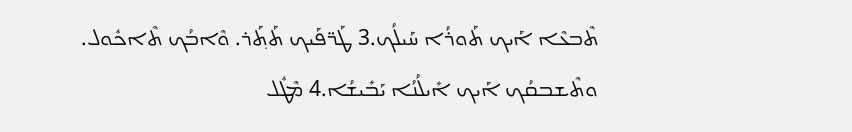ܬܶܒܥܶܐ ܐܰܝܟ ܬܰܘܪܳܐ ܚܰܝܠܳܟ.3 ܛܰܪ̈ܦܰܝܟ ܬܰܬ݂ܰܪ. ܘܶܐܒܳܟ ܬܶܐܟܽܘܠ. ܘܬܶܫܒܩܳܟ ܐܰܝܟ ܐܺܝܠܳܢܳܐ ܝܰܒܺܝܫܳܐ.4 ܡܶܛܽܠ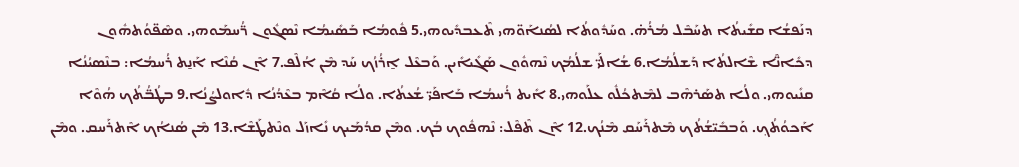ܕܢܰܦܫܳܐ ܩܫܺܝܬܳܐ ܬܚܰܒܶܠ ܡܳܪܳܗ̇. ܘܚܰܕܽܘܬܳܐ ܠܣܳܢܐܰܘ̈ܗܝ ܬܶܥܒܕܺܝܘܗܝ.5 ܦܽܘܡܳܐ ܒܰܣܺܝܡܳܐ ܢܶܣܓܽܘܢ ܪ̈ܳܚܡܰܘܗܝ. ܘܣܶܦ̈ܘܳܬܗܽܘܢ ܕܟܺܐܢ̈ܶܐ ܫܶܐܠܬܳܐ ܕܰܫܠܳܡܳܐ.6 ܫܳܐܠܰܝ̈ ܫܠܳܡܳܟ ܢܶܗܘܽܘܢ ܣܰܓܺܝܐܺܝܢ. ܘܰܒܥܶܠ ܐ̱ܪܳܙܳܟ ܚܰܕ ܡܶܢ ܐܳܠܶܦ.7 ܐܶܢ ܩܳܢܶܐ ܐܰܢ̱ܬ ܪܳܚܡܳܐ: ܒܢܶܣܝܳܢܳܐ ܩܢܺܝܘܗܝ. ܘܠܳܐ ܬܣܰܪܗܶܒ ܠܡܶܬܟܳܠܽܘ ܥܠܰܘܗܝ.8 ܐܺܝܬ ܪܳܚܡܳܐ ܒܰܐܦܰܝ̈ ܫܳܥܬܳܐ. ܘܠܳܐ ܩܳܐܶܡ ܒܥܶܕܳܢܳܐ ܕܽܐܘܠܨܳܢܳܐ.9 ܒܛܳܒ̈ܳܬܳܟ ܗܳܘܶܐ ܐܰܟܘܳܬܳܟ݂. ܘܰܒܒܺܝ̈ܫܳܬܳܟ ܡܶܬܪܰܚܰܩ ܡܶܢܳܟ.12 ܐܶܢ ܬܶܦܶܠ: ܢܶܗܦܽܘܟ ܒܳܟ. ܘܡܶܢ ܩܕܳܡܰܝܟ ܢܺܐܙܰܠ ܘܢܶܬܛܰܫܶܐ.13 ܡܶܢ ܣܳܢܐܳܟ ܐܶܬܪܰܚܩ. ܘܡܶܢ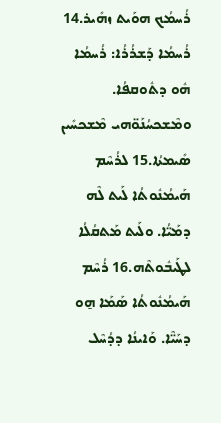ܪܳܚܡܳܟ ܗܘܰܝܬ ܙܗܺܝܪ.14 ܪܳܚܡܳܐ ܕܰܫܪܳܪܳܐ: ܪܳܚܡܳܐ ܗܽܘ ܕܬܽܘܩܦܳܐ. ܘܡܶܫܟܚܳܢܰܘ̈ܗܝ ܡܶܫܟܚܺܝܢ ܣܺܝܡܬܳܐ.15 ܠܪܳܚܶܡ ܗܰܝܡܳܢܽܘܬܳܐ ܠܰܝܬ ܠܶܗ ܕܡܰܝ̈ܳܐ. ܘܠܰܝܬ ܡܰܬܩܳܠܳܐ ܠܛܰܝܒܽܘܬܶܗ.16 ܪܳܚܶܡ ܗܰܝܡܳܢܽܘܬܳܐ ܣܰܡܰܐ ܗ̱ܘ ܕܚܰܝ̈ܶܐ. ܘܰܐܝܢܳܐ ܕܕܳܚܶܠ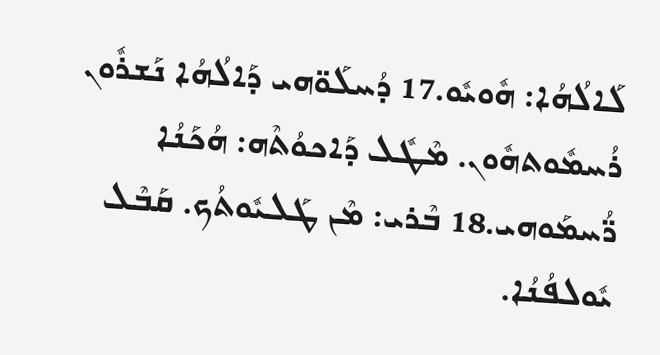ܠܰܐܠܳܗܳܐ: ܗܽܘܝܽܘ.17 ܕܳܚܠܰܘ̈ܗܝ ܕܰܐܠܳܗܳܐ ܢܰܫܪܽܘܢ ܪܳܚܡܽܘܬܗܽܘܢ. ܡܶܛܽܠ ܕܰܐܟܘܳܬܶܗ: ܗܳܟܰܢܳܐ ܪ̈ܳܚܡܰܘܗܝ.18 ܒܶܪܝ: ܡܶܢ ܛܰܠܝܽܘܬܳܟ. ܩܰܒܶܠ ܝܽܘܠܦܳܢܳܐ.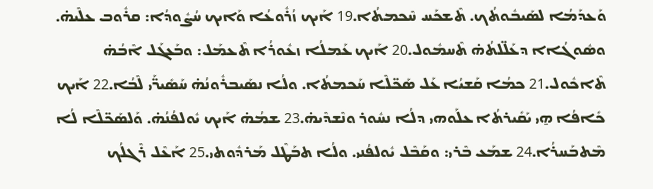ܘܰܥܕܰܡܳܐ ܠܣܰܝܒܽܘܬܳܟ. ܬܶܫܟܰܚ ܚܶܟܡܬܳܐ.19 ܐܰܝܟ ܙܳܪܽܘܥܳܐ ܘܰܐܝܟ ܚܳܨܽܘܕܳܐ: ܩܪܽܘܒ ܥܠܶܝܗ̇. ܘܣܽܘܓܳܐܐ ܕܥܰܠ̈ܠܬܳܗ̇ ܬܶܚܡܽܘܠ.20 ܐܰܝܟ ܥܰܡܠܳܐ ܙܥܽܘܪܳܐ ܬܶܥܡܰܠ: ܘܒܰܥܓܰܠ ܐܶܒܳܗ̇ ܬܶܐܟܽܘܠ.21 ܟܡܳܐ ܩܰܫܝܳܐ ܥܰܠ ܣܰܟ̈ܠܶܐ ܚܰܟܡܬܳܐ. ܘܠܳܐ ܢܣܰܝܒܪܽܘܢܳܗ̇ ܚܰܣܺܝܖ̈ܰܝ ܠܶܒܳܐ.22 ܐܰܝܟ ܟܺܐܦܳܐ ܗ̱ܝ ܝܰܩܺܝܪܬܳܐ ܥܠܰܘܗܝ ܕܠܳܐ ܢܚܽܘܪ ܘܢܶܫܕܶܝܗ̇.23 ܫܡܳܗ̇ ܐܰܝܟ ܝܽܘܠܦܳܢܳܗ̇. ܘܰܠܣܰܟ̈ܠܶܐ ܠܳܐ ܡܶܬܒܰܚܪܳܐ.24 ܫܡܰܥ ܒܶܪܝ: ܘܩܰܒܶܠ ܝܽܘܠܦܳܢܝ. ܘܠܳܐ ܬܒܰܛܶܠ ܡܰܪܕܽܘܬܝ.25 ܐܰܥܶܠ ܪܶܓܠܳܟ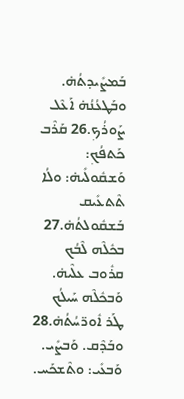ܒܰܡܨܺܝܕܬܳܗ̇. ܘܒܰܛܥܳܢܳܗ̇ ܐܰܥܶܠ ܨܰܘܪܳܟ݂.26 ܩܰܪܶܒ ܟܰܬܦܳܟ݂: ܘܰܫܩܽܘܠܺܝܗ̇: ܘܠܳܐ ܬܶܬܥܺܝܩ ܒܰܫܩܽܘܠܬܳܗ̇.27 ܒܟܽܠܶܗ ܠܶܒܳܟ ܩܪܽܘܒ ܥܠܶܝܗ̇. ܘܰܒܟܽܠܶܗ ܚܰܝܠܳܟ ܛܰܪ ܐܽܘܪ̈ܚܳܬܳܗ̇.28 ܘܒܰܕܶܩ. ܘܰܒܨܺܝ. ܘܰܒܥܺܝ: ܘܬܶܫܟܰܚ.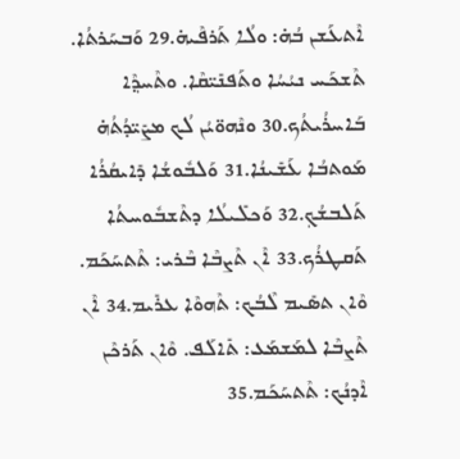ܐܶܬܥܰܫܢ ܒܳܗ̇: ܘܠܳܐ ܬܰܪܦܶܝܗ̇.29 ܘܰܒܚܰܪܬܳܐ. ܬܶܫܟܰܚ ܢܝܳܚܳܐ ܘܬܰܦܢܺܝ̈ܩܶܐ. ܘܬܶܚܕ݂ܶܐ ܒܰܐܚܪܳܝܬܳܟ.30 ܘܢܶܗܘ̈ܝܳܢ ܠܳܟ ܡܨܺܝ̈ܕܳܬܳܗ̇ ܡܰܘܬܒܳܐ ܥܰܫܺܝܢܳܐ.31 ܘܰܠܒܽܘܫܳܐ ܕܺܐܝܩܳܪܳܐ ܬܰܠܒܫܳܟ݂.32 ܘܰܟܠܺܝܠܳܐ ܕܬܶܫܒܽܘܚܬܳܐ ܬܰܩܛܪܳܟ.33 ܐܶܢ ܬܶܨܒܶܐ ܒܶܪܝ: ܬܶܬܚܰܟܰܡ. ܘܶܐܢ ܬܣܺܝܡ ܠܶܒܳܟ: ܬܶܗܘܶܐ ܥܪܺܝܡ.34 ܐܶܢ ܬܶܨܒܶܐ ܠܡܰܫܡܰܥ: ܬܺܐܠܰܦ. ܘܶܐܢ ܬܰܪܟܶܢ ܐܶܕܢܳܟ: ܬܶܬܚܰܟܰܡ.35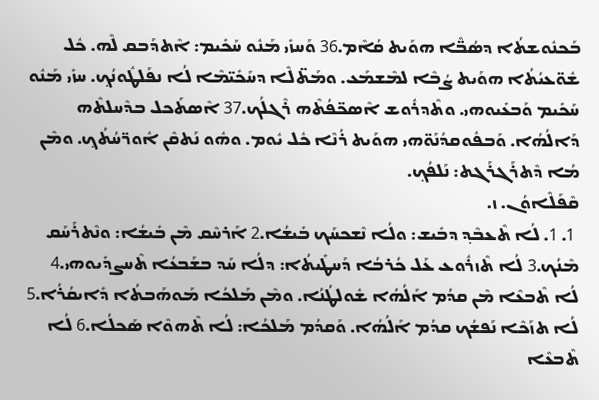ܒܰܟܢܽܘܫܬܳܐ ܕܣܳܒ̈ܶܐ ܗܘܰܝܬ ܩܳܐܶܡ.36 ܘܰܚܙܺܝ ܡܰܢܽܘ ܚܰܟܺܝܡ: ܐܶܬܕܰܒܩ ܠܶܗ. ܟܽܠ ܫܽܘ̈ܥܝܳܬܳܐ ܗܘܰܝܬ ܨܳܒܶܐ ܠܡܶܫܡܰܥ. ܘܡܰܬ̈ܠܶܐ ܕܚܰܟܺܝ̈ܡܶܐ ܠܳܐ ܢܦܰܠܛܽܘܢܳܟ݂. ܚܙܺܝ ܡܰܢܽܘ ܚܰܟܺܝܡ ܘܰܒܥܺܝܘܗܝ. ܘܬܶܕܪܽܘܫ ܐܶܣܟ̈ܦܳܬܶܗ ܪܶܓܠܳܟ.37 ܐܶܣܬܰܟܠ ܒܕܶܚܠܬܶܗ ܕܰܐܠܳܗܳܐ. ܘܰܒܦܽܘܩܕܳܢܰܘ̈ܗܝ ܗܘܰܝܬ ܪܳܢܶܐ ܟܽܠ ܝܽܘܡ. ܘܗܽܘ ܢܰܬܩܶܢ ܐܽܘܪ̈ܚܳܬܳܟ݂. ܘܡܶܢ ܡܳܐ ܕܶܬܪܰܓܪܰܓܬ: ܢܰܠܦܳܟ݂.
ܩܶܦܰܠܶܐܘܳܢ. ܙ.
 1. 1. ܠܳܐ ܬܶܥܒܶܕ݂ ܕܒܺܝܫ: ܘܠܳܐ ܢܶܫܟܚܰܟ ܒܺܝܫܳܐ.2 ܐܰܪܚܶܩ ܡܶܢ ܒܺܝܫܳܐ: ܘܢܶܬܪܰܚܰܩ ܡܶܢܳܟ.3 ܠܳܐ ܬܶܙܪܽܘܥ ܥܰܠ ܟܳܪܒܳܐ ܕܰܚܛܺܝܬܳܐ: ܕܠܳܐ ܚܰܕ ܒܫܰܒܥܳܐ ܬܶܚܨܕܺܝܘܗܝ.4 ܠܳܐ ܬܶܒܥܶܐ ܡܶܢ ܩܕܳܡ ܐܰܠܳܗܳܐ ܫܽܘܠܛܳܢܳܐ. ܘܡܶܢ ܡܰܠܟܳܐ ܡܰܘܗܰܒܬܳܐ ܕܺܐܝܩܳܪܳܐ.5 ܠܳܐ ܬܙܰܟܶܐ ܢܰܦܫܳܟ ܩܕܳܡ ܐܰܠܳܗܳܐ. ܘܰܩܕܳܡ ܡܰܠܟܳܐ: ܠܳܐ ܬܶܗܘܶܐ ܣܰܟܠܳܐ.6 ܠܳܐ ܬܶܒܥܶܐ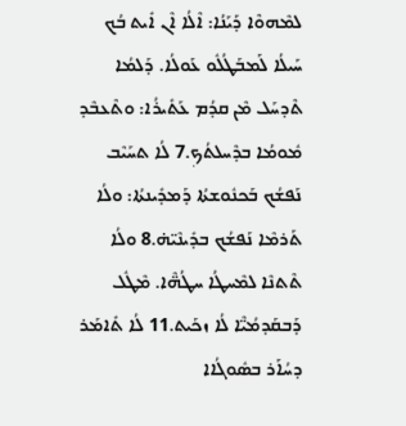ܠܡܶܗܘܶܐ ܕܰܝܰܢܳܐ: ܐܶܠܳܐ ܐܶܢ ܐܺܝܬ ܒܳܟ ܚܰܝܠܳܐ ܠܰܡܒܰܛܳܠܽܘ ܥܰܘܠܳܐ. ܕܰܠܡܳܐ ܬܶܕܚܰܠ ܡܶܢ ܩܕܳܡ ܥܰܬܺܝܪܳܐ: ܘܬܶܥܒܶܕ ܡܽܘܡܳܐ ܒܕܶܚܠܬܳܟ݂.7 ܠܳܐ ܬܚܰܝܶܒ ܢܰܦܫܳܟ ܒܰܟܢܽܘܫܬܳܐ ܕܰܡܕܺܝܢܬܳܐ: ܘܠܳܐ ܬܰܪܡܶܐ ܢܰܦܫܳܟ ܒܕܺܝܢܶܝ̈ܗ̇.8 ܘܠܳܐ ܬܶܬܢܶܐ ܠܡܶܚܛܳܐ ܚܛܳܗ̈ܶܐ. ܡܶܛܽܠ ܕܰܒܩܰܕܡܳܝ̈ܶܐ ܠܳܐ ܙܟܰܝܬ.11 ܠܳܐ ܬܺܐܡܰܪ ܕܚܳܐܰܪ ܒܣܽܘܓܳܐܐ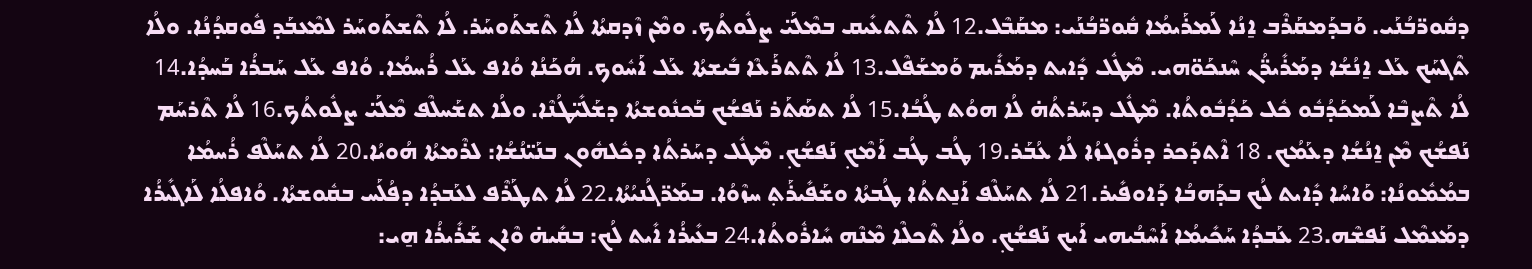ܕܩܽܘܪ̈ܒܳܢܰܝ. ܘܰܒܕܰܡܩܰܪܶܒ ܐ̱ܢܳܐ ܠܰܡܪܰܝܡܳܐ ܩܽܘܪ̈ܒܳܢܰܝ: ܡܩܰܒܶܠ.12 ܠܳܐ ܬܶܬܥܺܝܩ ܒܡܶܠܰܝ̈ ܨܠܽܘܬܳܟ. ܘܡܶܢ ܙܶܕܩܬܳܐ ܠܳܐ ܬܶܫܬܰܘܚܰܪ. ܠܳܐ ܬܶܫܬܰܘܚܰܪ ܠܡܶܥܒܰܕ ܦܽܘܩܕܳܢܳܐ. ܘܠܳܐ ܬܶܓܚܰܟ ܥܰܠ ܐ̱ܢܳܫܳܐ ܕܡܰܪܺܝܪ̈ܳܢ ܚܶܢܟܰܘ̈ܗܝ. ܡܶܛܽܠ ܕܺܐܝܬ ܕܡܰܪܺܝܡ ܘܰܡܫܰܦܶܠ.13 ܠܳܐ ܬܶܬܪܰܥܶܐ ܒܺܝܫܬܳܐ ܥܰܠ ܐܰܚܽܘܟ. ܗܳܟܰܢܳܐ ܘܳܐܦ ܥܰܠ ܪܳܚܡܳܐ. ܘܳܐܦ ܥܰܠ ܚܰܒܪܳܐ ܒܰܚܕܳܐ.14 ܠܳܐ ܬܶܨܒܶܐ ܠܰܡܟܰܕܳܒܽܘ ܟܽܠ ܟܰܕܳܒܽܘܬܳܐ. ܡܶܛܽܠ ܕܚܰܪܬܳܗ̇ ܠܳܐ ܗܘܳܬ ܛܳܒܳܐ.15 ܠܳܐ ܬܣܰܬܰܪ ܢܰܦܫܳܟ ܒܰܟܢܽܘܫܬܳܐ ܕܫܰܠܺܝ̈ܛܳܢܶܐ. ܘܠܳܐ ܬܫܰܚܠܶܦ ܡܶܠܰܝ̈ ܨܠܽܘܬܳܟ.16 ܠܳܐ ܬܶܪܚܰܡ ܢܰܦܫܳܟ ܡܶܢ ܐ̱ܢܳܫܳܐ ܕܥܰܡܳܟ. 18 ܐܶܬܕܰܟܪ ܕܪܽܘܓܙܳܐ ܠܳܐ ܥܳܒܰܪ.19 ܛܳܒ ܛܳܒ ܐܰܡܶܟ݂ ܢܰܦܫܳܟ݂. ܡܶܛܽܠ ܕܚܰܪܬܳܐ ܕܟܽܠܗܽܘܢ ܒܢܰܝ̈ܢܳܫܳܐ: ܠܪܶܡܬܳܐ ܗܳܘܝܳܐ.20 ܠܳܐ ܬܚܰܠܶܦ ܪܳܚܡܳܐ ܒܡܳܡܽܘܢܳܐ: ܘܰܐܚܳܐ ܕܺܐܝܬ ܠܳܟ ܒܕܰܗܒܳܐ ܕܰܐܘܦܺܝܪ.21 ܠܳܐ ܬܚܰܠܶܦ ܐܰܢ̱ܬܬܳܐ ܛܳܒܬܳܐ ܘܫܰܦܺܝܪܰܬ݂ ܚܙܶܘܳܐ. ܒܡܰܪ̈ܓܳܢܝܳܬܳܐ.22 ܠܳܐ ܬܛܰܪܶܦ ܠܥܰܒܕܳܐ ܕܦܳܠܰܚ ܒܩܽܘܫܬܳܐ. ܘܳܐܦܠܳܐ ܠܰܐܓܺܝܪܳܐ ܕܡܰܥܡܶܠ ܢܰܦܫܶܗ.23 ܥܰܒܕܳܐ ܚܰܟܺܝܡܳܐ ܐܰܚܶܒܳܝܗܝ ܐܰܝܟ ܢܰܦܫܳܟ݂. ܘܠܳܐ ܬܶܟܠܶܐ ܡܶܢܶܗ ܚܺܐܪܽܘܬܳܐ.24 ܒܥܺܝܪܳܐ ܐܺܝܬ ܠܳܟ: ܒܩܺܝܗ̇ ܘܶܐܢ ܫܰܪܺܝܪܳܐ ܗ̱ܝ: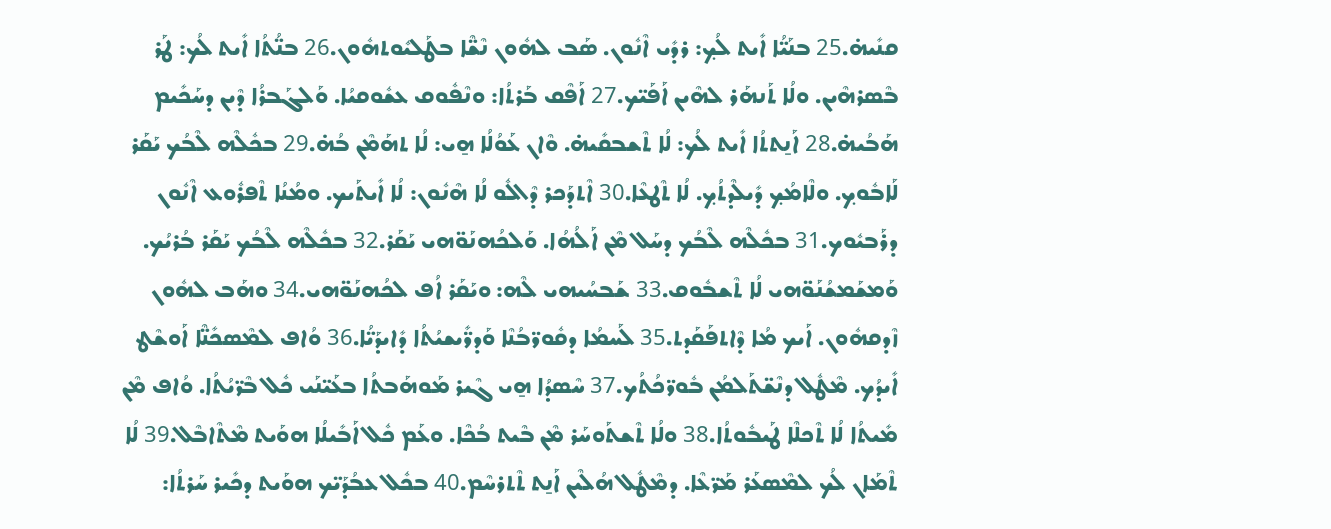ܩܢܺܝܗ̇.25 ܒܢܰܝ̈ܳܐ ܐܺܝܬ ܠܳܟ݂: ܪܕܺܝ ܐܶܢܽܘܢ. ܣܰܒ ܠܗܽܘܢ ܢܶܫ̈ܶܐ ܒܛܰܠܝܽܘܬܗܽܘܢ.26 ܒܢ̈ܳܬܳܐ ܐܺܝܬ ܠܳܟ: ܛܰܪ ܒܶܣܪܗܶܝܢ. ܘܠܳܐ ܬܰܢܗܰܪ ܠܗܶܝܢ ܐܰܦܰܝ̈ܟ.27 ܐܰܦܶܩ ܒܰܪܬܳܐ: ܘܢܶܦܽܘܩ ܥܫܽܘܩܝܳܐ. ܘܰܠܓܰܒܪܳܐ ܕܶܝܢ ܕܚܰܟܺܝܡ ܗܰܒܳܝܗ̇.28 ܐܰܢ̱ܬܬܳܐ ܐܺܝܬ ܠܳܟ: ܠܳܐ ܬܶܫܒܩܺܝܗ̇. ܘܶܐܢ ܥܰܘܳܠܳܐ ܗ̱ܝ: ܠܳܐ ܬܗܰܡܶܢ ܒܳܗ̇.29 ܒܟܽܠܶܗ ܠܶܒܳܟ ܝܰܩܰܪ ܠܰܐܒܽܘܟ݂. ܘܠܶܐܡܳܟ݂ ܕܺܝܠܶܕܬܳܟ݂. ܠܳܐ ܬܶܛܥܶܐ.30 ܐܶܬܕܰܟܪ ܕܶܐܠܽܘ ܠܳܐ ܗܶܢܽܘܢ: ܠܳܐ ܐܺܝܬܰܝܟ. ܘܡܳܢܳܐ ܬܶܦܪܽܘܥ ܐܶܢܽܘܢ ܕܪܰܒܝܽܘܟ.31 ܒܟܽܠܶܗ ܠܶܒܳܟ ܕܚܰܠ ܡܶܢ ܐܰܠܳܗܳܐ. ܘܰܠܟܳܗܢܰܘ̈ܗܝ ܝܰܩܰܪ.32 ܒܟܽܠܶܗ ܠܶܒܳܟ ܝܰܩܰܪ ܒܳܪܝܳܟ. ܘܰܡܫܰܡܫܳܢܰܘ̈ܗܝ ܠܳܐ ܬܶܫܒܽܘܩ.33 ܫܰܒܚܳܝܗܝ ܠܶܗ: ܘܝܰܩܰܪ ܐܳܦ ܠܟܳܗܢܰܘ̈ܗܝ.34 ܘܗܰܒ ܠܗܽܘܢ ܙܶܕܩܗܽܘܢ. ܐܰܝܟ ܡܳܐ ܕܶܐܬܦܰܩܰܕܬ.35 ܠܰܚܡܳܐ ܕܩܽܘܪ̈ܒܳܢܶܐ ܘܰܕܪ̈ܺܝܫܝܳܬܳܐ ܕܺܐܝܕܰܝ̈ܳܐ.36 ܘܳܐܦ ܠܡܶܣܟܺܢ̈ܶܐ ܐܰܘܫܶܛ ܐܺܝܕܳܟ. ܡܶܛܽܠ ܕܢܶܫ̈ܬܰܠܡܳܢ ܒܽܘܪ̈ܟܳܬܳܟ.37 ܚܶܣܕܳܐ ܗ̱ܝ ܓܶܝܪ ܡܰܘܗܰܒܬܳܐ ܒܥܰܝ̈ܢܰܝ ܟܽܠ ܒܶܪ̈ܝܳܬܳܐ. ܘܳܐܦ ܡܶܢ ܡܺܝܬܳܐ ܠܳܐ ܬܶܟܠܶܐ ܛܰܝܒܽܘܬܳܐ.38 ܘܠܳܐ ܬܶܫܬܰܘܚܰܪ ܡܶܢ ܒܶܝܬ ܒܳܟܶܐ. ܘܥܰܡ ܟܽܠ ܐܰܒܺܝܠܳܐ ܗܘܰܝܬ ܡܶܬܶܐܒܶܠ.39 ܠܳܐ ܬܶܡܰܐܢ ܠܳܟ ܠܡܶܣܥܰܪ ܡܰܪ̈ܥܶܐ. ܕܡܶܛܽܠ ܗܳܠܶܝܢ ܐܰܢ̱ܬ ܬܶܬܪܚܶܡ.40 ܒܟܽܠ ܥܒܳܕܰܝ̈ܟ ܗܘܰܝܬ ܕܟܺܝܪ ܚܰܪܬܳܐ: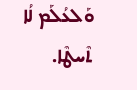ܘܰܠܥܳܠܰܡ ܠܳܐ ܬܶܚܛܶܐ.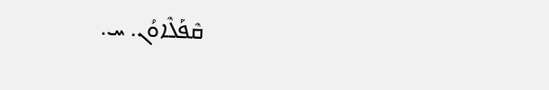ܩܶܦܰܠܶܐܘܳܢ. ܚ.